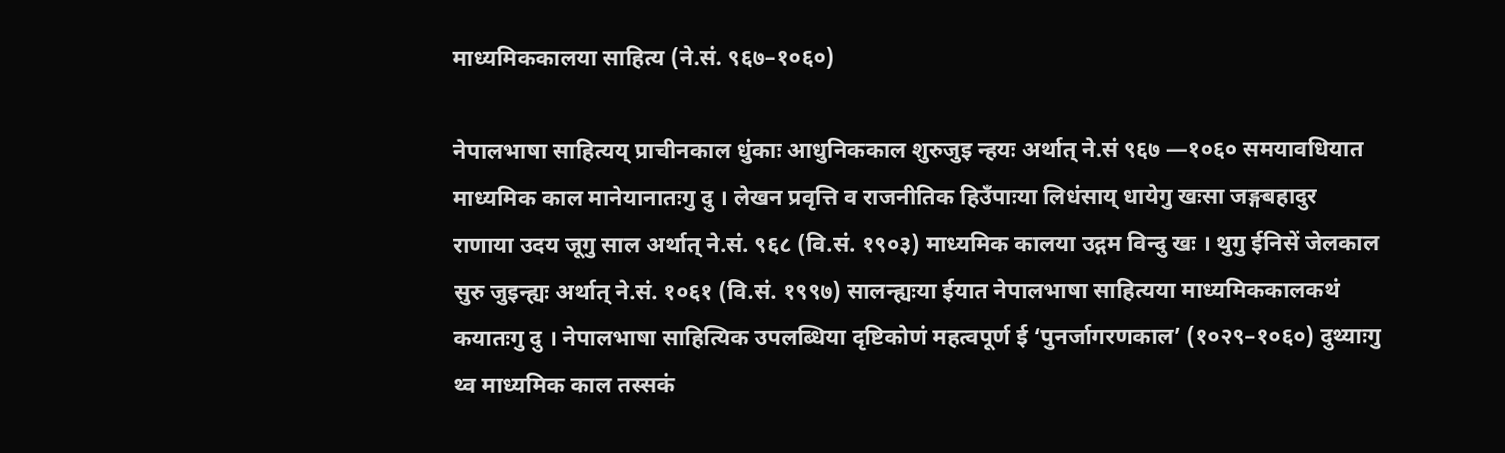माध्यमिककालया साहित्य (ने.सं. ९६७–१०६०)

नेपालभाषा साहित्यय् प्राचीनकाल धुंकाः आधुनिककाल शुरुजुइ न्हयः अर्थात् ने.सं ९६७ —१०६० समयावधियात माध्यमिक काल मानेयानातःगु दु । लेखन प्रवृत्ति व राजनीतिक हिउँपाःया लिधंसाय् धायेगु खःसा जङ्गबहादुर राणाया उदय जूगु साल अर्थात् ने.सं. ९६८ (वि.सं. १९०३) माध्यमिक कालया उद्गम विन्दु खः । थुगु ईनिसें जेलकाल सुरु जुइन्ह्यः अर्थात् ने.सं. १०६१ (वि.सं. १९९७) सालन्ह्यःया ईयात नेपालभाषा साहित्यया माध्यमिककालकथं कयातःगु दु । नेपालभाषा साहित्यिक उपलब्धिया दृष्टिकोणं महत्वपूर्ण ई ‘पुनर्जागरणकाल’ (१०२९–१०६०) दुथ्याःगु थ्व माध्यमिक काल तस्सकं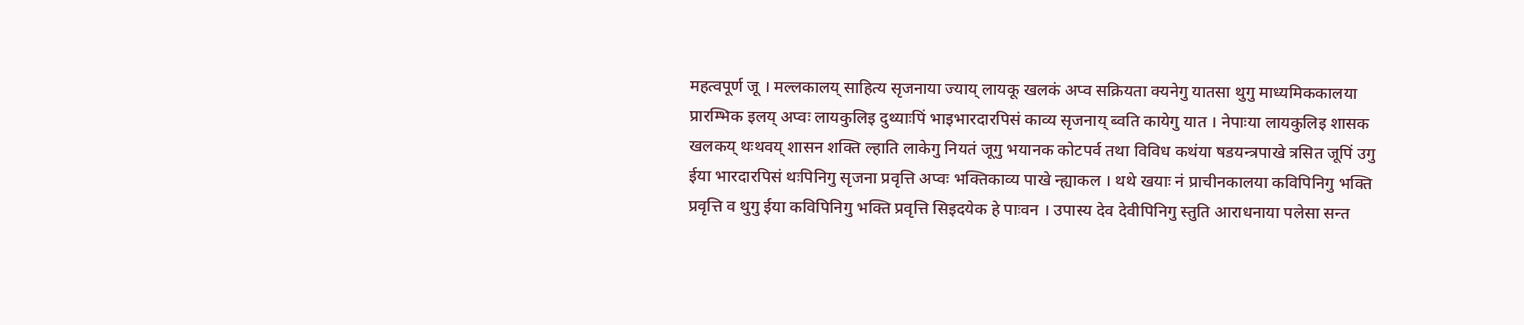महत्वपूर्ण जू । मल्लकालय् साहित्य सृजनाया ज्याय् लायकू खलकं अप्व सक्रियता क्यनेगु यातसा थुगु माध्यमिककालया प्रारम्भिक इलय् अप्वः लायकुलिइ दुथ्याःपिं भाइभारदारपिसं काव्य सृजनाय् ब्वति कायेगु यात । नेपाःया लायकुलिइ शासक खलकय् थःथवय् शासन शक्ति ल्हाति लाकेगु नियतं जूगु भयानक कोटपर्व तथा विविध कथंया षडयन्त्रपाखे त्रसित जूपिं उगु ईया भारदारपिसं थःपिनिगु सृजना प्रवृत्ति अप्वः भक्तिकाव्य पाखे न्ह्याकल । थथे खयाः नं प्राचीनकालया कविपिनिगु भक्ति प्रवृत्ति व थुगु ईया कविपिनिगु भक्ति प्रवृत्ति सिइदयेक हे पाःवन । उपास्य देव देवीपिनिगु स्तुति आराधनाया पलेसा सन्त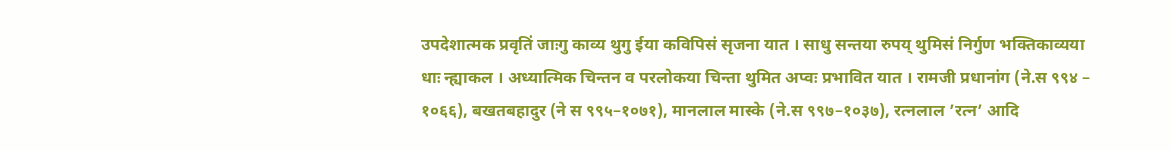उपदेशात्मक प्रवृतिं जाःगु काव्य थुगु ईया कविपिसं सृजना यात । साधु सन्तया रुपय् थुमिसं निर्गुण भक्तिकाव्यया धाः न्ह्याकल । अध्यात्मिक चिन्तन व परलोकया चिन्ता थुमित अप्वः प्रभावित यात । रामजी प्रधानांग (ने.स ९९४ – १०६६), बखतबहादुर (ने स ९९५–१०७१), मानलाल मास्के (ने.स ९९७–१०३७), रत्नलाल ’रत्न’ आदि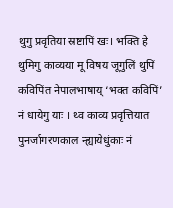थुगु प्रवृतिया स्रष्टापिं खः। भक्ति हे थुमिगु काव्यया मू विषय जूगुलिं थुपिं कविपिंत नेपालभाषाय् ‘भक्त कविपिं’ नं धायेगु याः । थ्व काव्य प्रवृत्तियात पुनर्जागरणकाल न्ह्यायेधुंकाः नं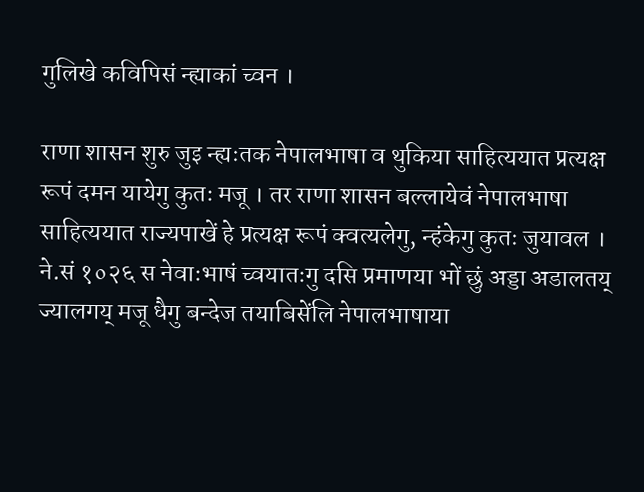गुलिखे कविपिसं न्ह्याकां च्वन ।

राणा शासन शुरु जुइ न्ह्यःतक नेपालभाषा व थुकिया साहित्ययात प्रत्यक्ष रूपं दमन यायेगु कुतः मजू । तर राणा शासन बल्लायेवं नेपालभाषा साहित्ययात राज्यपाखें हे प्रत्यक्ष रूपं क्वत्यलेगु, न्हंकेगु कुतः जुयावल । ने.सं १०२६ स नेवाःभाषं च्वयातःगु दसि प्रमाणया भों छुं अड्डा अडालतय् ज्यालगय् मजू धैगु बन्देज तयाबिसेंलि नेपालभाषाया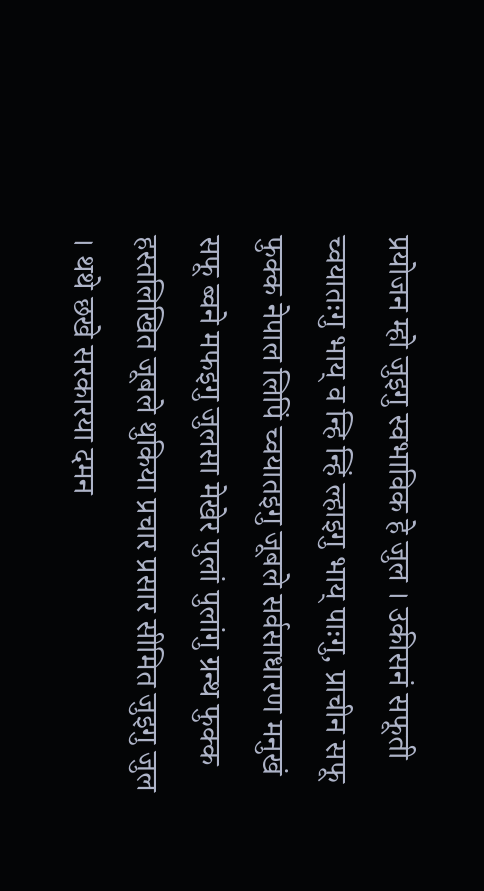प्रयोजन म्हो जुइगु स्वभाविक हे जुल । उकीसनं सफूती च्वयातःगु भाय् व न्हि न्हिं ल्हाइगु भाय् पाःगु, प्राचीन सफू फुक्क नेपाल लिपिं च्वयातइगु जूबले सर्वसाधारण मनुखं सफू ब्वने मफइगु जुलसा मेखेर पुलां पुलांगु ग्रन्थ फुक्क हस्तलिखित जूबले थुकिया प्रचार प्रसार सीमित जुइगु जुल । थथे छखे सरकारया दमन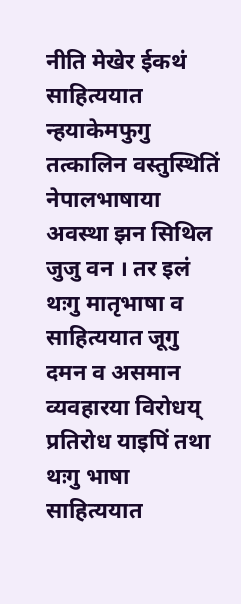नीति मेखेर ईकथं साहित्ययात न्हयाकेमफुगु तत्कालिन वस्तुस्थितिं नेपालभाषाया अवस्था झन सिथिल जुजु वन । तर इलं थःगु मातृभाषा व साहित्ययात जूगु दमन व असमान व्यवहारया विरोधय् प्रतिरोध याइपिं तथा थःगु भाषा साहित्ययात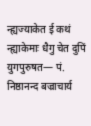न्ह्यज्याकेत ई कथं न्ह्याकेमाः धैगु चेत दुपिं युगपुरुषत— पं. निष्ठानन्द बज्राचार्य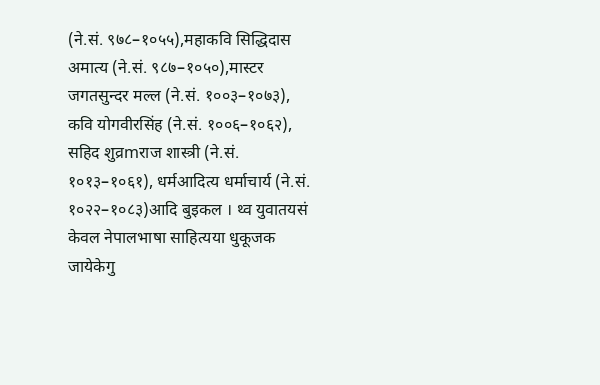(ने.सं. ९७८–१०५५),महाकवि सिद्धिदास अमात्य (ने.सं. ९८७–१०५०),मास्टर जगतसुन्दर मल्ल (ने.सं. १००३–१०७३), कवि योगवीरसिंह (ने.सं. १००६–१०६२), सहिद शुव्रmराज शास्त्री (ने.सं. १०१३–१०६१), धर्मआदित्य धर्माचार्य (ने.सं. १०२२–१०८३)आदि बुइकल । थ्व युवातयसं केवल नेपालभाषा साहित्यया धुकूजक जायेकेगु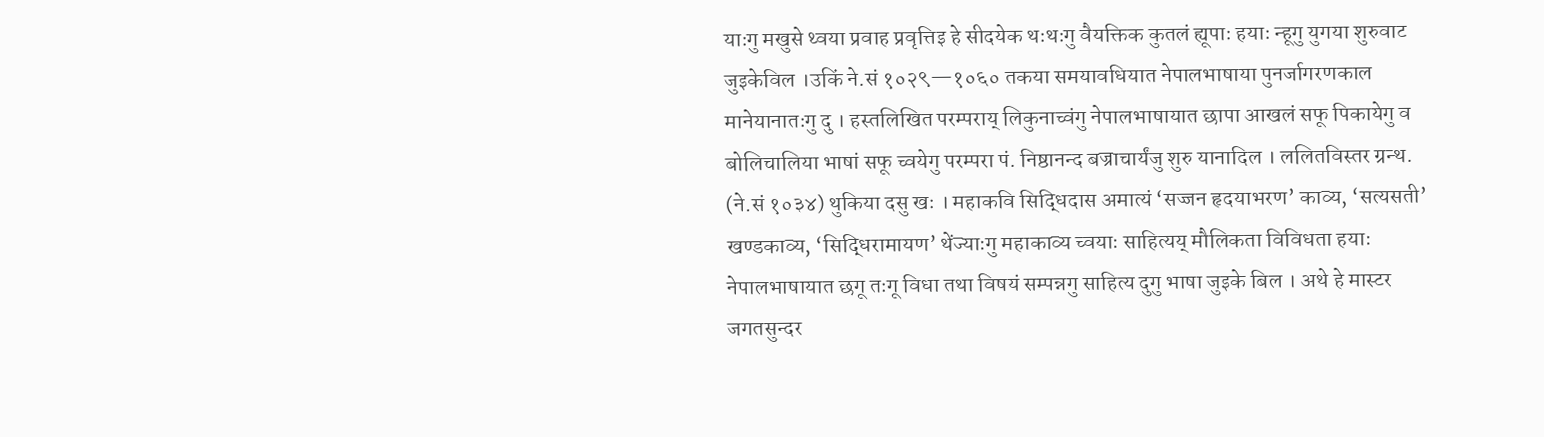याःगु मखुसे थ्वया प्रवाह प्रवृत्तिइ हे सीदयेक थःथःगु वैयक्तिक कुतलं ह्यूपाः हयाः न्हूगु युगया शुरुवाट जुइकेविल ।उकिं ने.सं १०२९—१०६० तकया समयावधियात नेपालभाषाया पुनर्जागरणकाल मानेयानातःगु दु । हस्तलिखित परम्पराय् लिकुनाच्वंगु नेपालभाषायात छापा आखलं सफू पिकायेगु व बोलिचालिया भाषां सफू च्वयेगु परम्परा पं. निष्ठानन्द बज्राचार्यंजु शुरु यानादिल । ललितविस्तर ग्रन्थ. (ने.सं १०३४) थुकिया दसु खः । महाकवि सिद्धिदास अमात्यं ‘सज्जन हृदयाभरण’ काव्य, ‘सत्यसती’ खण्डकाव्य, ‘सिद्धिरामायण’ थेंज्याःगु महाकाव्य च्वयाः साहित्यय् मौलिकता विविधता हयाः नेपालभाषायात छगू तःगू विधा तथा विषयं सम्पन्नगु साहित्य दुगु भाषा जुइके बिल । अथे हे मास्टर जगतसुन्दर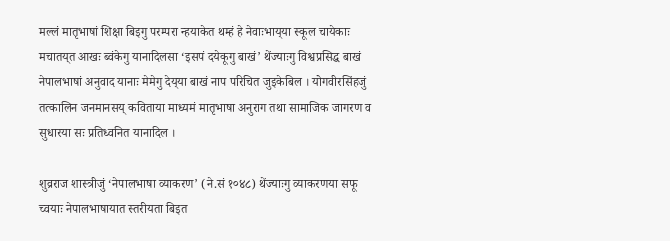मल्लं मातृभाषां शिक्षा बिइगु परम्परा न्हयाकेत थम्हं हे नेवाःभाय्‌या स्कूल चायेकाः मचातय्‌त आखः ब्वंकेगु यानादिलसा ‘इसपं दयेकूगु बाखं’ थेंज्याःगु विश्वप्रसिद्ध बाखं नेपालभाषां अनुवाद यानाः मेमेगु देय्‌या बाखं नाप परिचित जुइकेबिल । योगवीरसिंहजुं तत्कालिन जनमानसय् कविताया माध्यमं मातृभाषा अनुराग तथा सामाजिक जागरण व सुधारया सः प्रतिध्वनित यानादिल ।

शुव्रराज शास्त्रीजुं ‘नेपालभाषा व्याकरण’ (ने.सं १०४८) थेंज्याःगु व्याकरणया सफू च्वयाः नेपालभाषायात स्तरीयता बिइत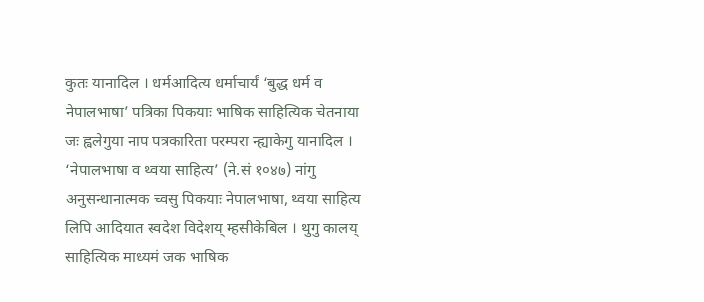कुतः यानादिल । धर्मआदित्य धर्माचार्यं ‘बुद्ध धर्म व नेपालभाषा’ पत्रिका पिकयाः भाषिक साहित्यिक चेतनाया जः ह्वलेगुया नाप पत्रकारिता परम्परा न्ह्याकेगु यानादिल । ‘नेपालभाषा व थ्वया साहित्य’ (ने.सं १०४७) नांगु अनुसन्धानात्मक च्वसु पिकयाः नेपालभाषा, थ्वया साहित्य लिपि आदियात स्वदेश विदेशय् म्हसीकेबिल । थुगु कालय् साहित्यिक माध्यमं जक भाषिक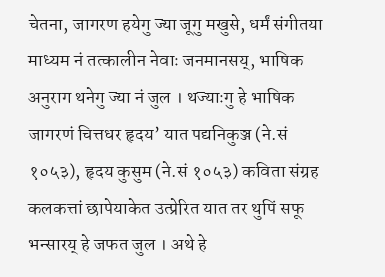चेतना, जागरण हयेगु ज्या जूगु मखुसे, धर्मं संगीतया माध्यम नं तत्कालीन नेवाः जनमानसय्, भाषिक अनुराग थनेगु ज्या नं जुल । थज्याःगु हे भाषिक जागरणं चित्तधर हृदय’ यात पद्यनिकुञ्ज (ने.सं १०५३), हृदय कुसुम (ने.सं १०५३) कविता संग्रह कलकत्तां छापेयाकेत उत्प्रेरित यात तर थुपिं सफू भन्सारय् हे जफत जुल । अथे हे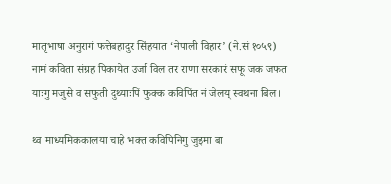मातृभाषा अनुरागं फत्तेबहादुर सिंहयात ‘नेपाली विहार’ (ने.सं १०५९) नामं कविता संग्रह पिकायेत उर्जा विल तर राणा सरकारं सफू जक जफत याःगु मजुसे व सफुती दुथ्याःपिं फुक्क कविपिंत नं जेलय् स्वथना बिल।

थ्व माध्यमिककालया चाहे भक्त कविपिनिगु जुइमा बा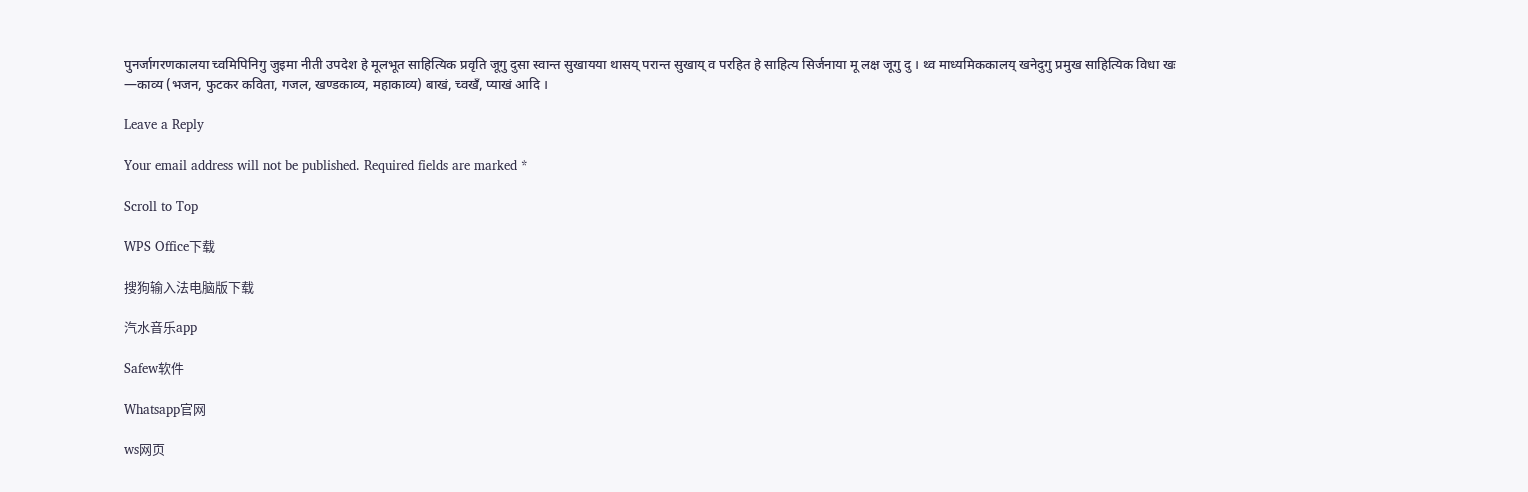पुनर्जागरणकालया च्वमिपिनिगु जुइमा नीती उपदेश हे मूलभूत साहित्यिक प्रवृति जूगु दुसा स्वान्त सुखायया थासय् परान्त सुखाय् व परहित हे साहित्य सिर्जनाया मू लक्ष जूगु दु । थ्व माध्यमिककालय् खनेदुगु प्रमुख साहित्यिक विधा खः —काव्य (भजन, फुटकर कविता, गजल, खण्डकाव्य, महाकाव्य) बाखं, च्वखँ, प्याखं आदि ।

Leave a Reply

Your email address will not be published. Required fields are marked *

Scroll to Top

WPS Office下载

搜狗输入法电脑版下载

汽水音乐app

Safew软件

Whatsapp官网

ws网页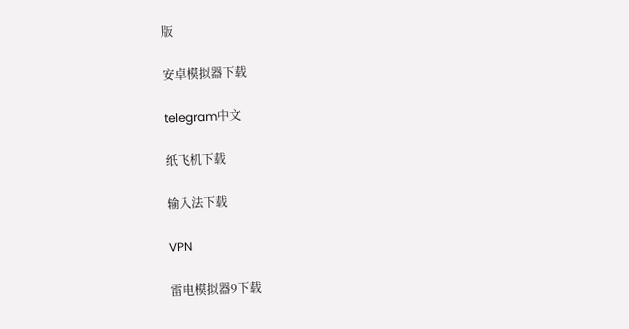版

安卓模拟器下载

telegram中文

纸飞机下载

输入法下载

VPN

雷电模拟器9下载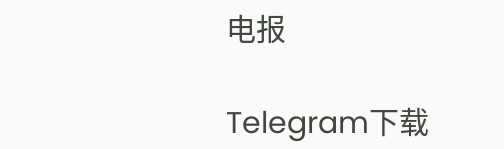电报

Telegram下载